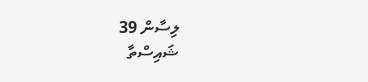ލިސާން 39
ޝައިސްތާ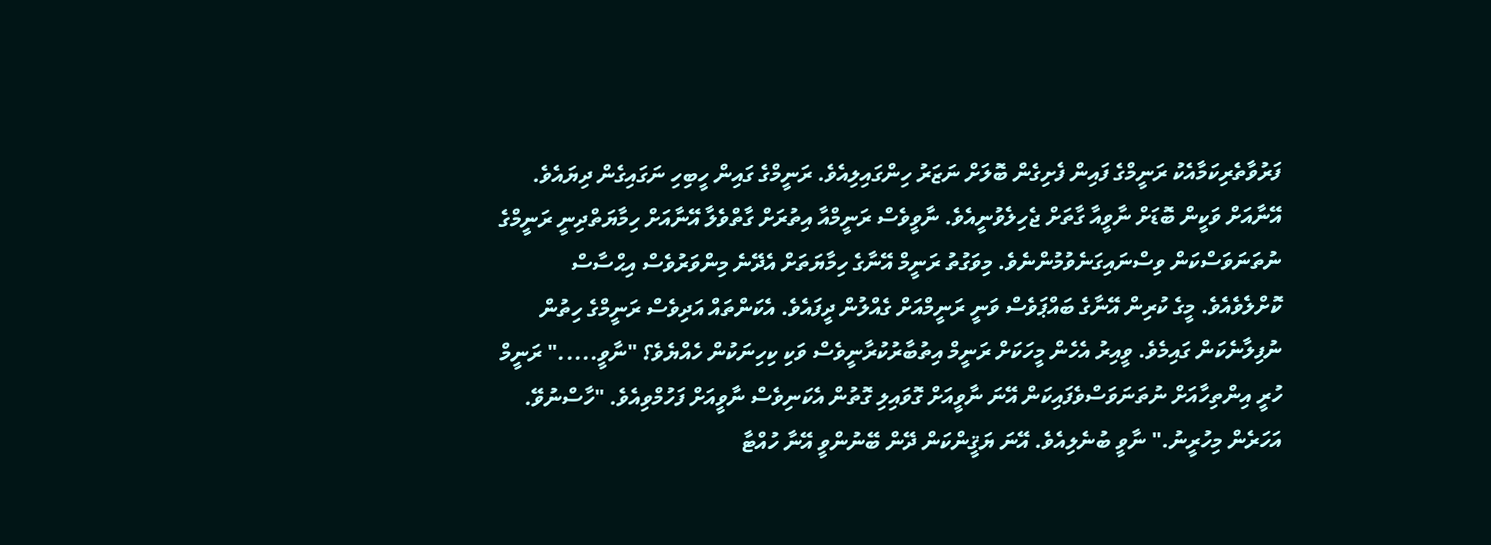ފަރުވާތެރިކަމާއެކު ރަނީމްގެ ފައިން ފެށިގެން ބޮލަށް ނަޒަރު ހިންގައިލިއެވެ. ރަނީމްގެ ގައިން ހީބިހި ނަގައިގެން ދިޔައެވެ. އޭނާއަށް ވަކީން ބޮޑަށް ނާވީއާ ގާތަށް ޖެހިލެވުނީއެވެ. ނާވީވެސް ރަނީމްއާ އިތުރަށް ގާތްވެލާ އޭނާއަށް ހިމާޔަތްދިނީ ރަނީމްގެ ނުތަނަވަސްކަން ވިސްނައިގަނެވުމުންނެވެ. މިވަގުތު ރަނީމް އޭނާގެ ހިމާޔަތަށް އެދޭނެ މިންވަރުވެސް އިޙްސާސް ކޮށްލެވެއެވެ. މީގެ ކުރިން އޭނާގެ ބައްޕަވެސް ވަނީ ރަނީމްއަށް ގެއްލުން ދީފައެވެ. އެކަންތައް އަދިވެސް ރަނީމްގެ ހިތުން ނުފިލާނެކަން ގައިމެވެ. ވީއިރު އެހެން މީހަކަށް ރަނީމް އިތުބާރުކުރާނީވެސް ވަކި ކިހިނަކުން ހެއްޔެވެ؟ "ނާވީ....." ރަނީމް ހުރީ އިންތިހާއަށް ނުތަނަވަސްވެފައިކަން އޭނަ ނާވީއަށް ގޮވައިލި ގޮތުން އެކަނިވެސް ނާވީއަށް ފަހުމްވިއެވެ. "ހާސްނުވޭ. އަހަރެން މިހުރީނު." ނާވީ ބުނެލިއެވެ. އޭނަ ޔަޤީންކަން ދޭން ބޭނުންވީ އޭނާ ހުއްޓާ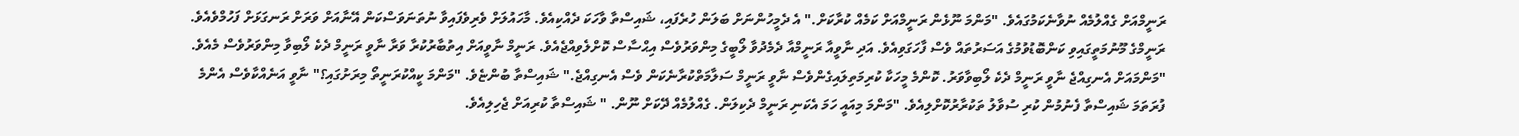ރަނީމްއަށް ގެއްލުމެއް ނުވާނެކަމުގައެވެ. "މަންމަ ނޫޅެން ރަނީމްއަށް ކަމެއް ކުރާކަށް." އެ ދެމީހުންނަށް ބަލަން ހުރެފައި، ޝައިސްތާ ވާހަކަ ދެއްކިއެވެ. މާހައުލަށް ވެރިވެފައިވާ ނުތަނަވަސްކަން އޭނާއަށް ވަރަށް ރަނގަޅަށް ފަހުމްވެއެވެ. ރަނީމްގެ މޫނުމަތީގައިވި ކަންބޮޑުވުމުގެ އަސަރުތައް ވެސް ފާހަގަވިއެވެ. އަދި ނާވީއާ ރަނީމްއާ ދެމެދުވާ ލޯބީގެ މިންވަރުވެސް އިޙްސާސް ކޮށްލެވިއްޖެއެވެ. ރަނީމް ނާވީއަށް އިތުބާރުކުރާ ވަރާ ނާވީ ރަނީމް ދެކެ ލޯބިވާ މިންވަރުވެސް މެއެވެ. "މަންމައަށް އެނގިއްޖެ ނާވީ ރަނީމް ދެކެ ލޯބިވާވަރު. ކޮންމެ މީހަކާ ކުރިމަތިލައިގެންވެސް ނާވީ ރަނީމް ސަލާމަތްކުރާނެކަން ވެސް އެނގިއްޖެ." ޝައިސްތާ ބުންޏެވެ. "މަންމަ ކީއްކުރަނީތޯ މިރަށުގައި؟" ނާވީ އަނެއްކާވެސް އެންމެ ފުރަތަމަ ޝައިސްތާ ފެނުމުން ކުރި ސުވާލު ތަކުރާރުކޮށްލިއެވެ. "މަންމަ މިއައީ ހަމަ އެކަނި ރަނީމް ދެކިލަން. ގެއްލުމެއް ދޭކަށް ނޫން. " ޝައިސްތާ ކުރިއަށް ޖެހިލިއެވެ.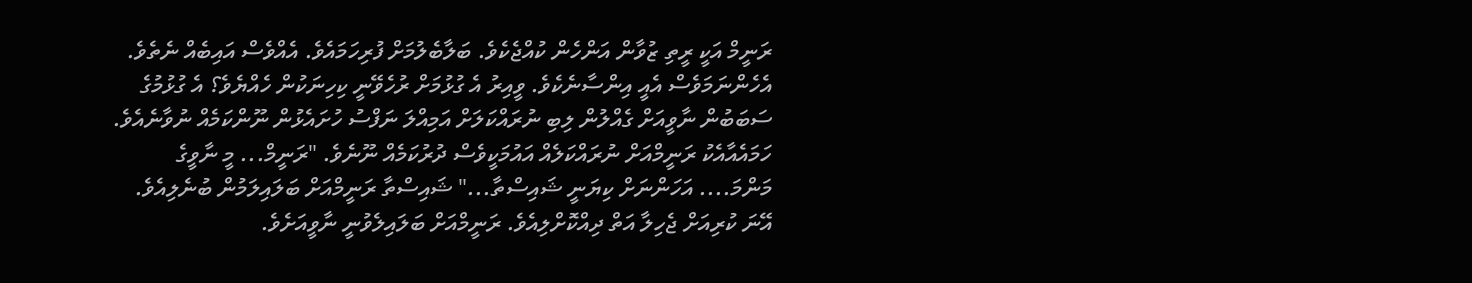ރަނީމް އަކީ ރީތި ޒުވާން އަންހެން ކުއްޖެކެވެ. ބަލާބެލުމަށް ފުރިހަމައެވެ. އެއްވެސް އައިބެއް ނެތެވެ. އެހެންނަމަވެސް އެއީ އިންސާނެކެވެ. ވީއިރު އެ ގުޅުމަށް ރުހެވޭނީ ކިހިނަކުން ހެއްޔެވެ؟ އެ ގުޅުމުގެ ސަބަބުން ނާވީއަށް ގެއްލުން ލިބި ނުރައްކަލަށް އަމިއްލަ ނަފްސު ހުށައެޅުން ނޫންކަމެއް ނުވާނެއެވެ. ހަމައެއާއެކު ރަނީމްއަށް ނުރައްކަލެއް އައުމަކީވެސް ދުރުކަމެއް ނޫނެވެ. "ރަނީމް... މީ ނާވީގެ މަންމަ.... އަހަންނަށް ކިޔަނީ ޝައިސްތާ..." ޝައިސްތާ ރަނީމްއަށް ބަލައިލަމުން ބުނެލިއެވެ. އޭނަ ކުރިއަށް ޖެހިލާ އަތް ދިއްކޮށްލިއެވެ. ރަނީމްއަށް ބަލައިލެވުނީ ނާވީއަށެވެ.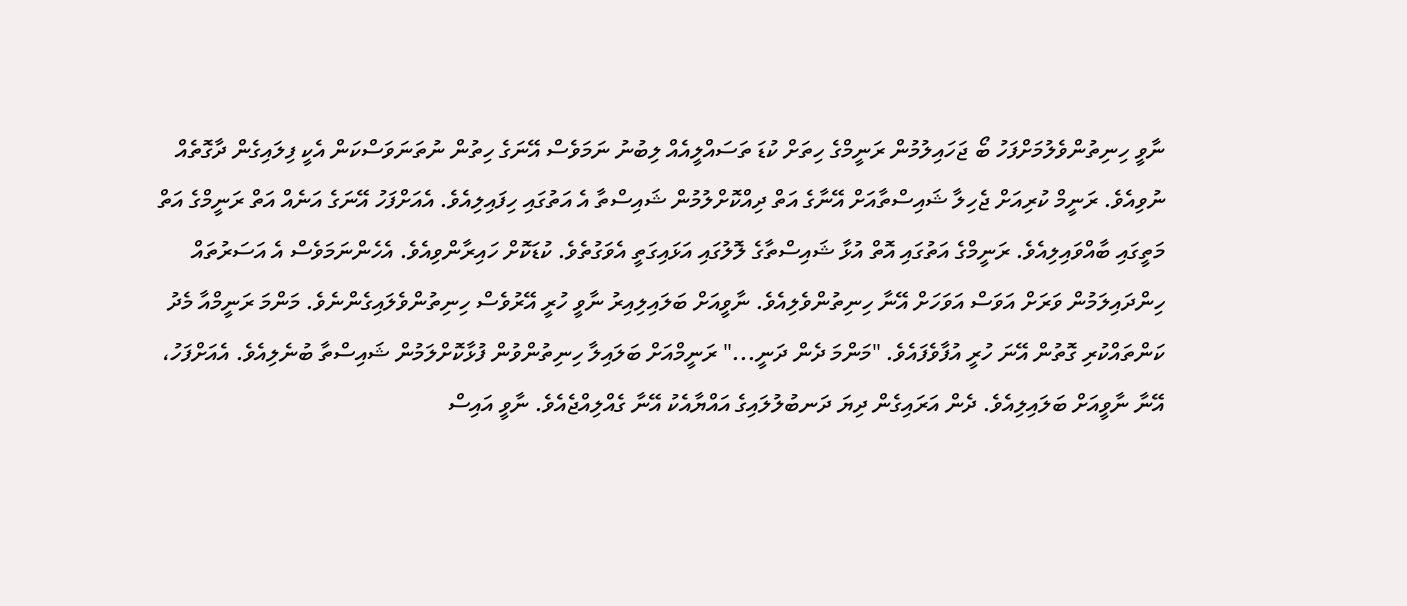ނާވީ ހިނިތުންވެލުމަށްފަހު ބޯ ޖަހައިލުމުން ރަނީމްގެ ހިތަށް ކުޑަ ތަސައްލީއެއް ލިބުނު ނަމަވެސް އޭނަގެ ހިތުން ނުތަނަވަސްކަން އެކީ ފިލައިގެން ދާގޮތެއް ނުވިއެވެ. ރަނީމް ކުރިއަށް ޖެހިލާ ޝައިސްތާއަށް އޭނާގެ އަތް ދިއްކޮށްލުމުން ޝައިސްތާ އެ އަތުގައި ހިފައިލިއެވެ. އެއަށްފަހު އޭނަގެ އަނެއް އަތް ރަނީމްގެ އަތް މަތީގައި ބާއްވައިލިއެވެ. ރަނީމްގެ އަތުގައި އޮތް އުޅާ ޝައިސްތާގެ ލޮލުގައި އަޅައިގަތީ އެވަގުތެވެ. ކުޑަކޮށް ހައިރާންވިއެވެ. އެހެންނަމަވެސް އެ އަސަރުތައް ހިންދައިލަމުން ވަރަށް އަވަސް އަވަހަށް އޭނާ ހިނިތުންވެލިއެވެ. ނާވީއަށް ބަލައިލިއިރު ނާވީ ހުރީ އޭރުވެސް ހިނިތުންވެލައިގެންނެވެ. މަންމަ ރަނީމްއާ މެދު ކަންތައްކުރި ގޮތުން އޭނަ ހުރީ އުފާވެފައެވެ. "މަންމަ ދެން ދަނީ..." ރަނީމްއަށް ބަލައިލާ ހިނިތުންވުން ފުޅާކޮށްލަމުން ޝައިސްތާ ބުނެލިއެވެ. އެއަށްފަހު، އޭނާ ނާވީއަށް ބަލައިލިއެވެ. ދެން އަރައިގެން ދިޔަ ދަނބުލުލައިގެ އައްޔާއެކު އޭނާ ގެއްލިއްޖެއެވެ. ނާވީ އައިސް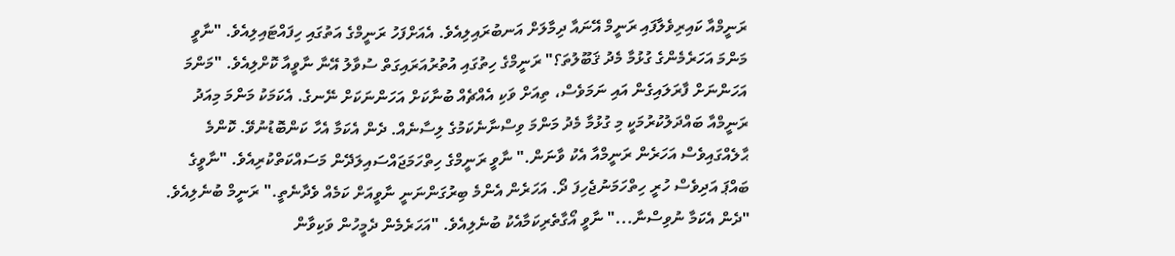ރަނީމްއާ ކައިރިވެލާފައި ރަނީމް އޭނައާ ދިމާލަށް އަނބުރައިލިއެވެ. އެއަށްފަހު ރަނީމްގެ އަތުގައި ހިފައްޓައިލިއެވެ. "ނާވީ މަންމަ އަހަރެމެންގެ ގުޅުމާ މެދު ޤަބޫލުތަ؟" ރަނީމްގެ ހިތުގައި އުތުރުއަރައިގަތް ސުވާލު އޭނާ ނާވީއާ ކޮށްލިއެވެ. "މަންމަ އަހަންނަށް ފާރަލައިގެން އައި ނަމަވެސް، ތިއަށް ވަކި އެއްޗެއް ބުނާކަށް އަހަންނަކަށް ނޭނގެ. އެކަމަކު މަންމަ މިއަދު ރަނީމްއާ ބައްދަލުކުރުމަކީ މި ގުޅުމާ މެދު މަންމަ ވިސްނާނެކަމުގެ ލިސާނެއް. ދެން އެކަމާ އެހާ ކަންބޮޑުނުވޭ. ކޮންމެ ޙާލެއްގައިވެސް އަހަރެން ރަނީމްއާ އެކު ވާނަން." ނާވީ ރަނީމްގެ ހިތްހަމަޖައްސައިލަދޭން މަސައްކަތްކުރިއެވެ. "ނާވީގެ ބައްޕަ އަދިވެސް ހުރީ ހިތްހަމަނުޖެހިފަ ދޯ. އަހަރެން އެންމެ ބިރުގަންނަނީ ނާވީއަށް ކަމެއް ވެދާނެތީ." ރަނީމް ބުނެލިއެވެ. "ދެން އެކަމާ ނުވިސްނާ..." ނާވީ އޯގާތެރިކަމާއެކު ބުނެލިއެވެ. "އަހަރެމެން ދެމީހުން ވަކިވާން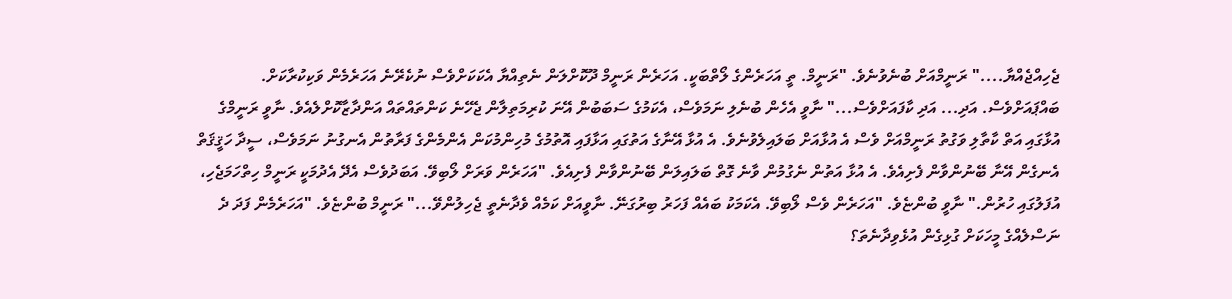ޖެހިއްޖެއްޔާ...." ރަނީމްއަށް ބުނެވުނެވެ. "ރަނީމް. ތީ އަހަރެންގެ ލޯތްބަކީ. އަހަރެން ރަނީމް ދޫކޮށްލަން ނެތިއްޔާ އެކަކަށްވެސް ނުކެރޭނެ އަހަރެމެން ވަކިކުރާކަށް. ބައްޕައަށްވެސް. އަދި... އަދި ކާފައަށްވެސް..." ނާވީ އެހެން ބުނެލި ނަމަވެސް، އެކަމުގެ ސަބަބުން އޭނަ ކުރިމަތިލާން ޖެހޭނެ ކަންތައްތައް އަންދާޒާކޮށްލެއެވެ. ނާވީ ރަނީމްގެ އުޅާގައި އަތް ކާތާލި ވަގުތު ރަނީމްއަށް ވެސް އެ އުޅާއަށް ބަލައިލެވުނެވެ. އެ އުޅާ އޭނާގެ އަތުގައި އަޅާފައި އޮތުމުގެ މުހިންމުކަން އެންމެންގެ ފަރާތުން އެނގުނު ނަމަވެސް، ސީދާ ހަޤީޤަތް އެނގެން އޭނާ ބޭނުންވާން ފެށިއެވެ. އެ އުޅާ އަތުން ނެގުމުން ވާނެ ގޮތް ބަލައިލަން ބޭނުންވާން ފެށިއެވެ. "އަހަރެން ވަރަށް ލޯބިވޭ. އަބަދުވެސް އެދޭ އެދުމަކީ ރަނީމް ހިތްހަމަޖެހި، އުފަލުގައި ހުރުން." ނާވީ ބުންޏެވެ. "އަހަރެން ވެސް ލޯބިވޭ. އެކަމަކު ބައެއް ފަހަރު ބިރުގަނޭ. ނާވީއަށް ކަމެއް ވެދާނެތީ ޖެހިލުންވޭ..." ރަނީމް ބުންޏެވެ. "އަހަރެމެން ފަދަ ދެ ނަސްލެއްގެ މީހަކަށް ގުޅިގެން އުޅެވިދާނެތަ؟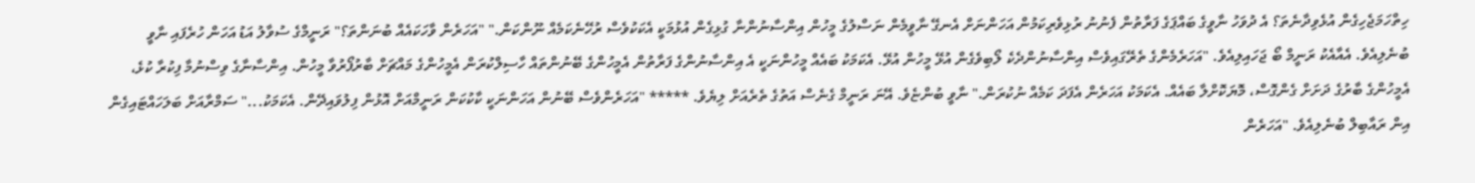ހިތްހަމަޖެހިގެން އުޅެވިދާނެތަ؟ އެ ދުވަހު ނާވީގެ ބައްޕަގެ ފަރާތުން ފެނުނު ރުޅިވެރިކަމުން އަހަންނަށް އެނގޭ ނާވީމެން ނަސްލުގެ މީހުން އިންސާނުންނާ ގުޅިގެން އުޅުމަކީ އެކަކުވެސް ރުހޭނެކަމެއް ނޫންކަން." "އަހަރެން ވާހަކައެއް ބުނަންތަ؟" ރަނީމްގެ ސުވާލު އަޑު އަހަން ހުރެފައި ނާވީ ބުނެލިއެވެ. އެއާއެކު ރަނީމް ބޯ ޖަހައިލިއެވެ. "އަހަރެމެންގެ ތެރޭގައިވެސް އިންސާނުންދެކެ ލޯބިވެގެން އުޅޭ މީހުން އުޅޭ. އެކަމަކު ބައެއް މީހުންނަކީ އެ އިންސާނުންގެ ފަރާތުން އެމީހުންގެ ބޭނުންތައް ހާސިލްކުރަން އެމީހުންގެ މައްޗަށް ބާރުފޯރުވާ މީހުން. އިންސާނާގެ ވިސްނުމާ ފިކުރާ ކުޅެ، އެމީހުންގެ ބާރުގެ ދަށަށް ގެންގޮސް، މޮޔަކޮށްލާ ބައެއް. އެކަމަކު އަހަރެން އެފަދަ ކަމެއް ނުކުރަން." ނާވީ ބުންޏެވެ. އޭނަ ރަނީމް ގެނެސް އަތުގެ ތެރެއަށް ލިޔެވެ. ***** "އަހަރެންވެސް ބޭނުން އަހަންނަކީ ކާކުކަން ރަނީމްއަށް އޮޅުން ފިލުވައިދޭން. އެކަމަކު..." ސަމްރާއަށް ބަލަހައްޓައިގެން އިން ރައާބިލް ބުނެލިއެވެ. "އަހަރެން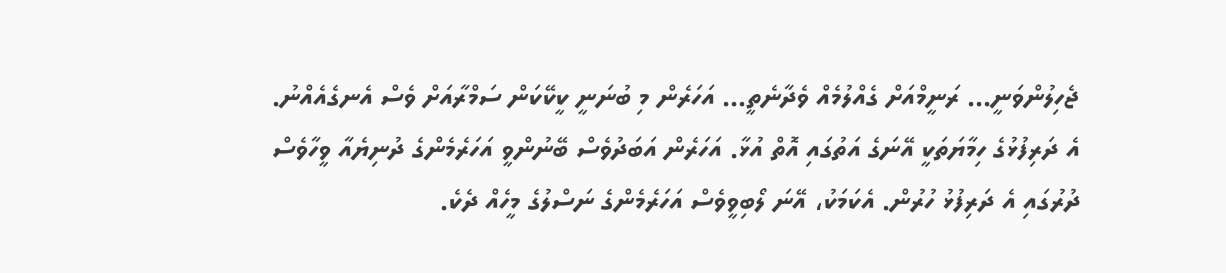ޖެހިލުންވަނީ... ރަނީމްއަށް ގެއްލުމެއް ވެދާނެތީ... އަހަރެން މި ބުނަނީ ކީކޭކަން ސަމްރާއަށް ވެސް އެނގެއެއްނު. އެ ދަރިފުޅުގެ ހިމާޔަތަކީ އޭނަގެ އަތުގައި އޮތް އުޅާ. އަހަރެން އަބަދުވެސް ބޭނުންވީ އަހަރެމެންގެ ދުނިޔެއާ ވީހާވެސް ދުރުގައި އެ ދަރިފުޅު ހުރުން. އެކަމަކު، އޭނަ ލޯބިވީވެސް އަހަރެމެންގެ ނަސްލުގެ މީހެއް ދެކެ.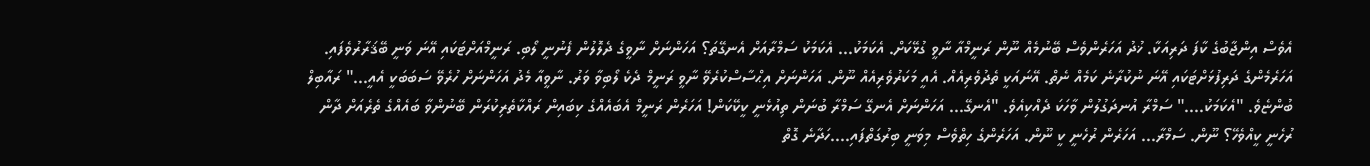އެވެސް އިންޖާބުގެ ކާފަ ދަރިއަކާ. ޚުދު އަހަރެންވެސް ބޭނުމެއް ނޫން ރަނީމްއާ ނާވީ ގުޅޭކަށް. އެކަމަކު... އެކަމަކު ސަމްރާއަށް އެނގޭތަ؟ އަހަންނަށް ނާވީގެ ދެލޮލުން ފެނުނީ ލޯބި. ރަނީމްއަށްޓަކައި އޭނަ ވަނީ ބޭޤަރާރުވެފައި. އަހަރެމެންގެ ދަރިފުޅަށްޓަކައި އޭނަ ނުކުރާނެ ކަމެއް ނެތް. އޭނައަކީ ތެދުވެރިއެއް. އެއީ މަކަރުވެރިއެއް ނޫން. އަހަންނަށް އިޙްސާސްކުރެވޭ ނާވީ ރަނީމް ދެކެ ލޯބިވާ ވަރު. ނާވީއާ މެދު އަހަންނަށް ހުރެވޭ ސަބަބަކީ އެއީ..." ރައާބިލް ބުންޏެވެ. "އެކަމަކު...." ސަމްރާ އުނދަގުލުން ވާހަކަ ދެއްކިއެވެ. "އެނގޭ... އަހަންނަށް އެނގޭ ސަމްރާ ބުނަން ތިއުޅެނީ ކީކޭކަން! އަހަރެން ރަނީމް އެބައެއްގެ ކިބައިން ރައްކާތެރިކުރަން ބޭނުންވާ ބައެއްގެ ތެރެއަށް ދާން ރުހެނީ ކީއްވެހޭ؟ ނޫން. ސަމްރާ... އަހަރެން ރުހެނީ ކީ ނޫން. އަހަރެންގެ ހިތްވެސް މިވަނީ ބިރުގަތްފައި....ހަދާނެ ގޮތް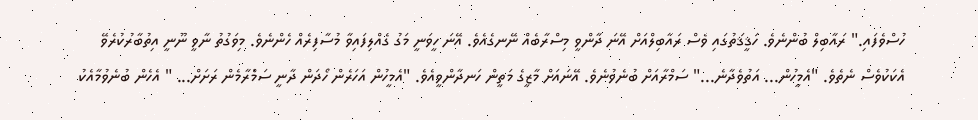ހުސްވެފައި." ރައާބިލް ބުންނެވެ. ހަޤީޤަތުގައި ވެސް ރައާބިލްއަށް އޭނަ ދާންވީ މިސްރާބެއް ނޭނގެއެވެ. އޭނަ ހީވަނީ މަގު ގެއްލިފައިވާ މުސާފިރެއް ހެންނެވެ. މިވަގުތު ނާވީ ނޫނީ އިތުބާރުކުރެވޭ އެކަކުވެސް ނެތެވެ. "އެމީހުން... އަތުވެދާނެ..." ސަމްރާއަށް ބުނެވުނެވެ. އޭނައަށް މާޒީގެ މަތީން ހަނދާންވީއެވެ. "އެމީހުން އަހަރެން ހޯދަން ދާނީ ސަމްރާމެން ރަށަށް... " އެހެން ބުނެވުމާއެކު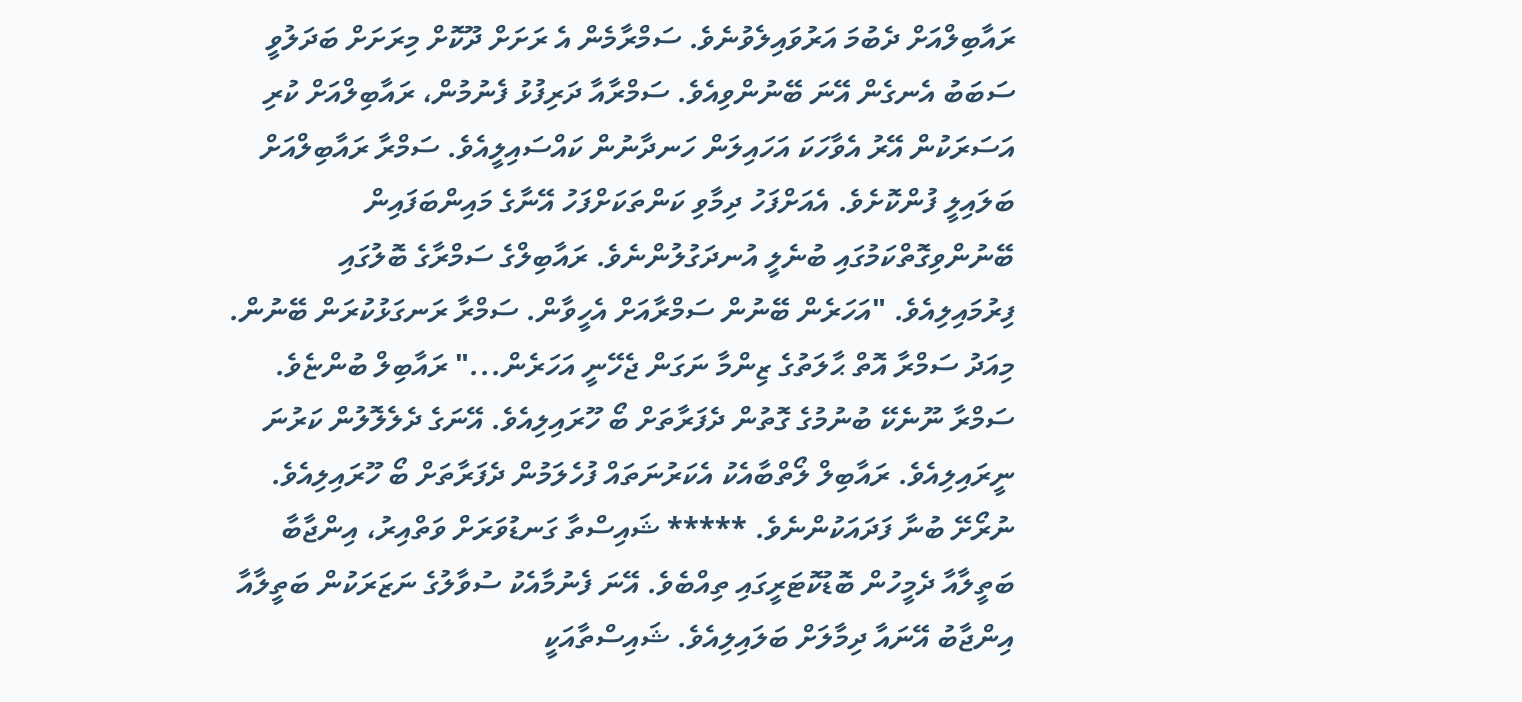ރައާބިލްއަށް ދެބުމަ އަރުވައިލެވުނެވެ. ސަމްރާމެން އެ ރަށަށް ދޫކޮށް މިރަށަށް ބަދަލުވީ ސަބަބު އެނގެން އޭނަ ބޭނުންވިއެވެ. ސަމްރާއާ ދަރިފުޅު ފެނުމުން، ރައާބިލްއަށް ކުރި އަސަރަކުން އޭރު އެވާހަކަ އަހައިލަން ހަނދާނުން ކައްސައިލީއެވެ. ސަމްރާ ރައާބިލްއަށް ބަލައިލީ ފުންކޮށެވެ. އެއަށްފަހު ދިމާވި ކަންތަކަށްފަހު އޭނާގެ މައިންބަފައިން ބޭނުންވިގޮތްކަމުގައި ބުނެލީ އުނދަގުލުންނެވެ. ރައާބިލްގެ ސަމްރާގެ ބޮލުގައި ފިރުމައިލިއެވެ. "އަހަރެން ބޭނުން ސަމްރާއަށް އެހީވާން. ސަމްރާ ރަނގަޅުކުރަން ބޭނުން. މިއަދު ސަމްރާ އޮތް ޙާލަތުގެ ޒިންމާ ނަގަން ޖެހޭނީ އަހަރެން..." ރައާބިލް ބުންޏެވެ. ސަމްރާ ނޫނެކޭ ބުނުމުގެ ގޮތުން ދެފަރާތަށް ބޯ ހޫރައިލިއެވެ. އޭނަގެ ދެލެލޮލުން ކަރުނަ ނީރައިލިއެވެ. ރައާބިލް ލޯތްބާއެކު އެކަރުނަތައް ފުހެލަމުން ދެފަރާތަށް ބޯ ހޫރައިލިއެވެ. ނުރޯށޭ ބުނާ ފަދައަކުންނެވެ. ***** ޝައިސްތާ ގަނޑުވަރަށް ވަތްއިރު، އިންޖާބާ ބަތީލާއާ ދެމީހުން ބޮޑުކޮޓަރީގައި ތިއްބެވެ. އޭނަ ފެނުމާއެކު ސުވާލުގެ ނަޒަރަކުން ބަތީލާއާ އިންޖާބު އޭނައާ ދިމާލަށް ބަލައިލިއެވެ. ޝައިސްތާއަކީ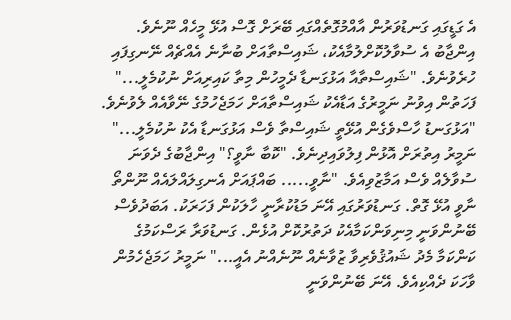އެ ގަޑީގައި ގަނޑުވަރުން އާއްމުގޮތެއްގައި ބޭރަށް ގޮސް އުޅޭ މީހެއް ނޫނެވެ. އިންޖާބު އެ ސުވާލުކޮށްލުމާއެކު، ޝައިސްތާއަށް ބުނާނެ އެއްޗެއް ނޭނގިފައި ހުރެވުނެވެ. "ޝައިސްތާއާ އަޅުގަނޑާ ދެމީހުން މިތާ ކައިރިއަށް ނުކުމެލީ..." ފަހަތުން އިވުނު ނަމީރުގެ އަޑާއެކު ޝައިސްތާއަށް ހަމަޖެހުމުގެ ނޭވާއެއް ލެވުނެވެ. "އަޅުގަނޑު ހާސްވެގެން އުޅޭތީ ޝައިސްތާ ވެސް އަޅުގަނޑާ އެކު ނުކުމެލީ..." ނަމީރު އިތުރަށް އޮޅުން ފިލުވައިދިނެވެ. "ކޮބާ ނާވީ؟" އިންޖާބުގެ ދެވަނަ ސުވާލެއް ވެސް އަމާޒުވިއެވެ. "ނާވީ..... ބައްޕައަށް އެނގިލައްލައެއް ނޫންތޯ ނާވީ އުޅޭ ގޮތް. ގަނޑުވަރުގައި އޭނަ މަޑުކުރާނީ ހާލަކުން ފަހަރަކު. އަބަދުވެސް ބޭނުންވަނީ މިނިވަންކަމާއެކު ދަތުރުކޮށް އުޅެން. ގަނޑުވަރާ ރަސްކަމުގެ ކަންކަމާ މެދު ޝައުޤުވެރިވާ ޒުވާނެއް ނޫނެއްނު އެއީ..." ނަމީރު ހަމަޖެހެމުން ވާހަކަ ދެއްކިއެވެ. އޭނަ ބޭނުންވަނީ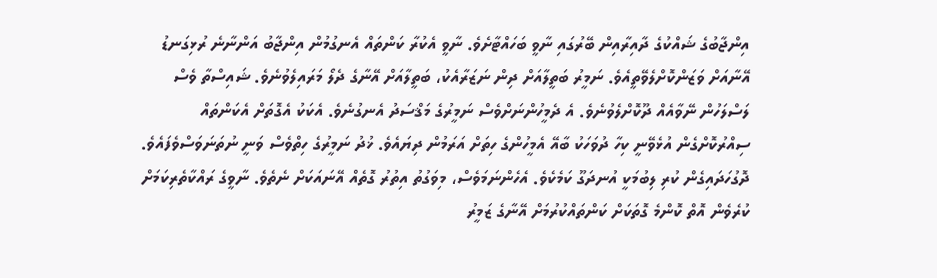އިންޖާބުގެ ޝައްކުގެ ދާއިރާއިން ބޭރުގައި ނާވީ ބަހައްޓާށެވެ. ނާވީ އެކުރާ ކަންތައް އެނގުމުން އިންޖާބު އަންނާނެ ރުޅިގަނޑު އޭނާއަށް ވަޒަންކޮށްލެވޭތީއެވެ. ނަމީރު ބަތީލާއަށް ދިން ނަޒަރާއެކު، ބަތީލާއަށް އޭނާގެ ދެލޯ މަރައިލެވުނެވެ. ޝައިސްތާ ވެސް ލަސްލަހުން ނޭވާއެއް ދޫކޮށްލެވުނެވެ. އެ ދެމީހުންނަށްވެސް ނަމީރުގެ މަޤްސަދު އެނގުނެވެ. އެކަކު އެގޮތަށް އެކަންތައް ސިއްރުކޮށްގެން އުޅެވޭނީ ކިހާ ދުވަހަކު ބާއޭ އެމީހުންގެ ހިތަށް އަރަމުން ދިޔައެވެ. ޚުދު ނަމީރުގެ ހިތްވެސް ވަނީ ނުތަނަވަސްވެފައެވެ. ދޮގުހަދައިގެން ކުރި ލިބުމަކީ އުނދަގޫ ކަމެކެވެ. އެހެންނަމަވެސް، މިވަގުތު އިތުރު ގޮތެއް އޭނައަކަށް ނެތެވެ. ނާވީގެ ރައްކާތެރިކަމަށް ކުރެވެން އޮތް ކޮންމެ ގޮތަކަށް ކަންތައްކުރުމަށް އޭނާގެ ޒަމީރު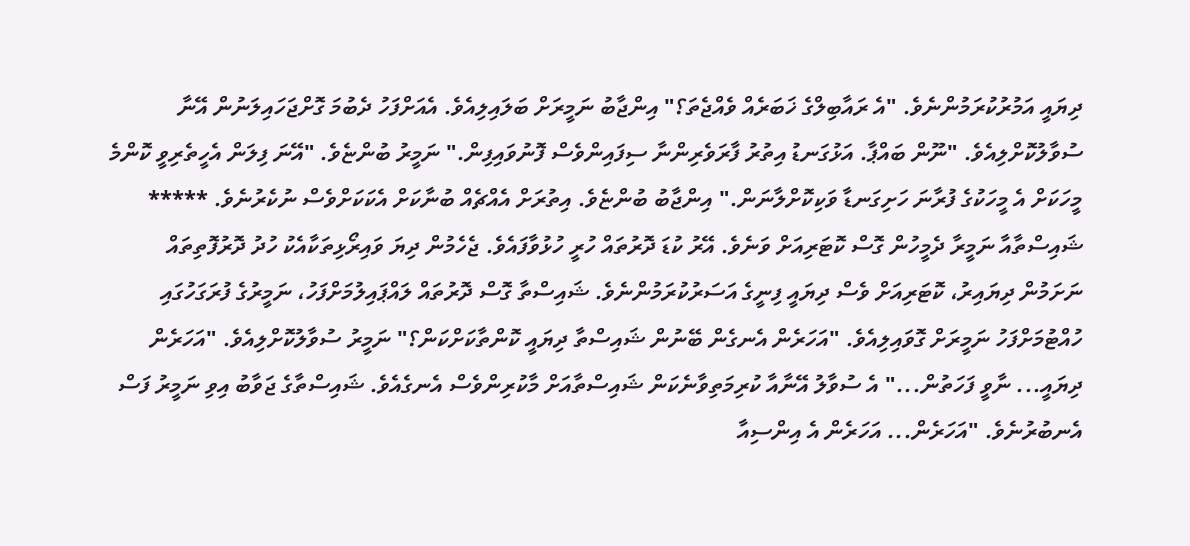ދިޔައީ އަމުރުކުރަމުންނެވެ. "އެ ރައާބިލްގެ ޚަބަރެއް ވެއްޖެތަ؟" އިންޖާބު ނަމީރަށް ބަލައިލިއެވެ. އެއަށްފަހު ދެބުމަ ގޮށްޖަހައިލަނުން އޭނާ ސުވާލުކޮށްލިއެވެ. "ނޫން ބައްޕާ. އަޅުގަނޑު އިތުރު ފާރަވެރިންނާ ސިފައިންވެސް ފޮނުވައިފިން." ނަމީރު ބުންޏެވެ. "އޭނަ ފިލަން އެހީތެރިވީ ކޮންމެ މީހަކަށް އެ މީހަކުގެ ފުރާނަ ހަށިގަނޑާ ވަކިކޮށްލާނަން." އިންޖާބު ބުންޏެވެ. އިތުރަށް އެއްޗެއް ބުނާކަށް އެކަކަށްވެސް ނުކެރުނެވެ. ***** ޝައިސްތާއާ ނަމީރާ ދެމީހުން ގޮސް ކޮޓަރިއަށް ވަނެވެ. އޭރު ކުޑަ ދޮރުތައް ހުރީ ހުޅުވާފައެވެ. ޖެހެމުން ދިޔަ ވައިރޯޅިތަކާއެކު ހުދު ދޮރުފޮތިތައް ނަށަމުން ދިޔައިރު، ކޮޓަރިއަށް ވެސް ދިޔައީ ފިނީގެ އަސަރުކުރަމުންނެވެ. ޝައިސްތާ ގޮސް ދޮރުތައް ލައްޕައިލުމަށްފަހު، ނަމީރުގެ ފުރަގަހުގައި ހުއްޓުމަށްފަހު ނަމީރަށް ގޮވައިލިއެވެ. "އަހަރެން އެނގެން ބޭނުން ޝައިސްތާ ދިޔައީ ކޮންތާކަށްކަން؟" ނަމީރު ސުވާލުކޮށްލިއެވެ. "އަހަރެން ދިޔައީ... ނާވީ ފަހަތުން..." އެ ސުވާލު އޭނާއާ ކުރިމަތިވާނެކަން ޝައިސްތާއަށް މާކުރިންވެސް އެނގެއެވެ. ޝައިސްތާގެ ޖަވާބު އިވި ނަމީރު ފަސް އެނބުރުނެވެ. "އަހަރެން... އަހަރެން އެ އިންސިއާ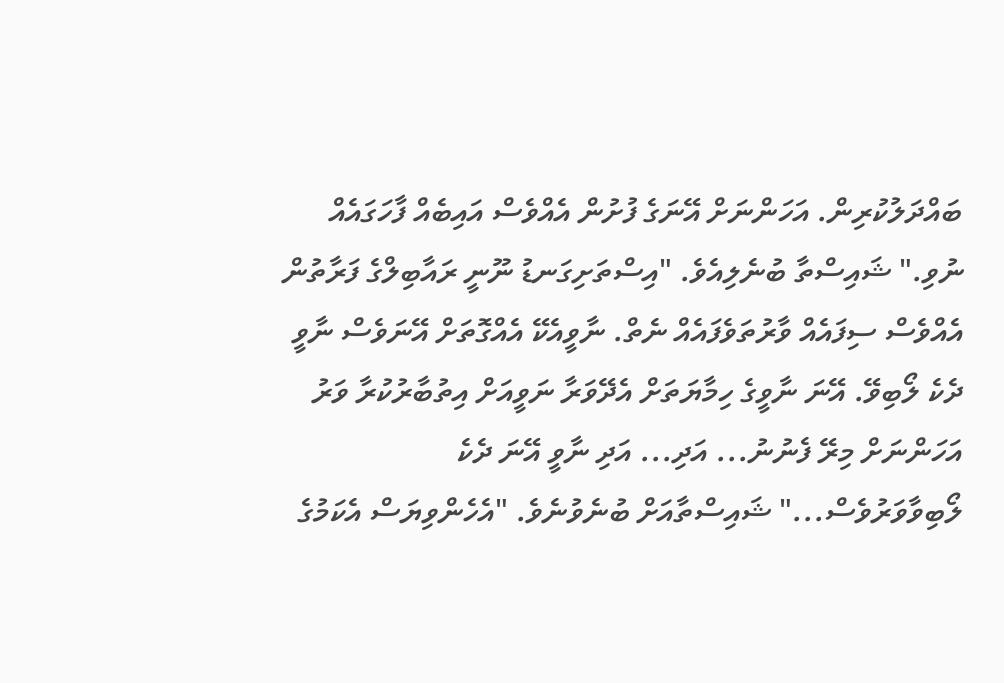ބައްދަލުކުރިން. އަހަންނަށް އޭނަގެ ފުށުން އެއްވެސް އައިބެއް ފާހަގައެއް ނުވި." ޝައިސްތާ ބުނެލިއެވެ. "އިސްތަށިގަނޑު ނޫނީ ރައާބިލްގެ ފަރާތުން އެއްވެސް ސިފައެއް ވާރުތަވެފައެއް ނެތް. ނާވީއެކޭ އެއްގޮތަށް އޭނަވެސް ނާވީ ދެކެ ލޯބިވޭ. އޭނަ ނާވީގެ ހިމާޔަތަށް އެދޭވަރާ ނަވީއަށް އިތުބާރުކުރާ ވަރު އަހަންނަށް މިރޭ ފެނުނު... އަދި... އަދި ނާވީ އޭނަ ދެކެ ލޯބިވާވަރުވެސް..." ޝައިސްތާއަށް ބުނެވުނެވެ. "އެހެންވިޔަސް އެކަމުގެ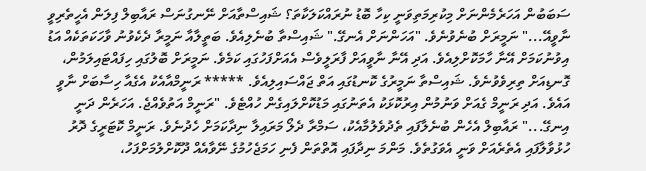ސަބަބުން އަހަރެމެންނަށް މިކުރިމަތިވަނީ ކިހާ ބޮޑު ނުރައްކަލަކާތަ؟ ޝައިސްތާއަށް ނޭނގުނަސް ރައާބިލް ފިލަން އެހީތެރިވީ ނާވީއޭ..." ނަމީރަށް ބުނެވުނެވެ. "އަހަންނަށް އެނގޭ." ޝައިސްތާ ބުނެލިއެވެ. ބަތީލާއާ ނަމީރާ ދެކެވުނު ވާހަކަތަކެއް އަޑު އިވުނުކަމަށް އޭނާ ހާމަކޮށްލިއެވެ. އަދި އޭނާ ނާވީއަށް ފާރަލީވެސް އެއަށްފަހުގައި ކަމެވެ. ނަމީރަށް ބޮލުގައި ހިފައްޓައިލަމުން، ގޮނޑިއަށް ތިރިވެވުނެވެ. ޝައިސްތާ ނަމީރުގެ ކޮނޑުގައި އަތް ޖައްސައިލިއެވެ. ***** ރަނީމްއާއެކު އެގެއާ ހިސާބަށް ނާވީ އައެވެ. އަދި ރަނީމް ގެއަށް ވަނުމުން އިރުކޮޅަކު އެތަނުގައި މަޑުކޮށްލައިގެން ހުއްޓެވެ. "ރަނީމް އަތުވެއްޖެ. އަހަރެން ދަނީ އިނގޭ..." ރައާބިލް އެހެން ބުނެލާފައި ތެދުވެލުމާއެކު، ސަމްރާ ދެލޯ މަރައިލާ ނިދާކަމަށް ހެދުނެވެ. ރަނީމް ކޮޓަރީގެ ދޮރު ހުޅުވާލާފައި އެތެރެއަށް ވަނީ އެވަގުތެވެ. މަންމަ ނިދާފައި އޮތްތަން ފެނި ހަމަޖެހުމުގެ ނޭވާއެއް ދޫކޮށްލުމަށްފަހު،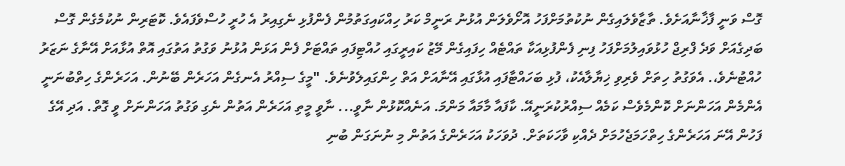ގޮސް ވަނީ ފާޚާނާއަށެވެ. ތާޒާވެލައިގެން ނުކުތުމަށްފަހު އޮށޯވެލަން އުޅުނު ރަނީމް ކަރު ހިއްކައިގަތުމުން ފެންފުޅި ނެގިއިރު އެ ހުރީ ހުސްވެފައެވެ. ކޮޓަރިން ނުކުމެގެން ގޮސް ބަދިގެއަށް ވަދެ ފްރިޖް ހުޅުވައިލުމަށްފަހު ފިނި ފެންފުޅިއަކާ ތައްޓެއް ހިފައިގެން މޭޒު ކައިރީގައި ހުއްޓިފައި ތައްޓަށް ފެން އަޅަން އުޅުނު ވަގުތު އަތުގައި އޮތް އުޅާއަށް އޭނާގެ ނަޒަރު ހުއްޓުނެވެ،. އެވަގުތު ހިތަށް ވެރިވި ޚިޔާލާއެކު، ފުޅި ބަހައްޓާފައި އުޅާގައި އޭނާއަށް އަތް ހިންގައިލެވުނެވެ. "މީގެ ސިއްރު އެނގެން އަހަރެން ބޭނުން. އަހަރެންގެ ހިތްބުނަނީ އެންމެން އަހަންނަށް ކޮންމެވެސް ކަމެއް ސިއްރުކުރަނީއޭ. ކާފައާ މާމައާ މަންމަ. އަނެއްކޮޅުން ނާވީ... ނާވީ މީތި އަހަރެން އަތުން ނެގި ވަގުތު އަހަންނަށް ވީ ގޮތް. އަދި އޭގެ ފަހުން އޭނަ އަހަރެންގެ ހިތްހަމަޖެހުމަށް ދެއްކި ވާހަކަތަށް. ދުވަހަކު އަހަރެންގެ އަތުން މި ނުނަގަން ބުނި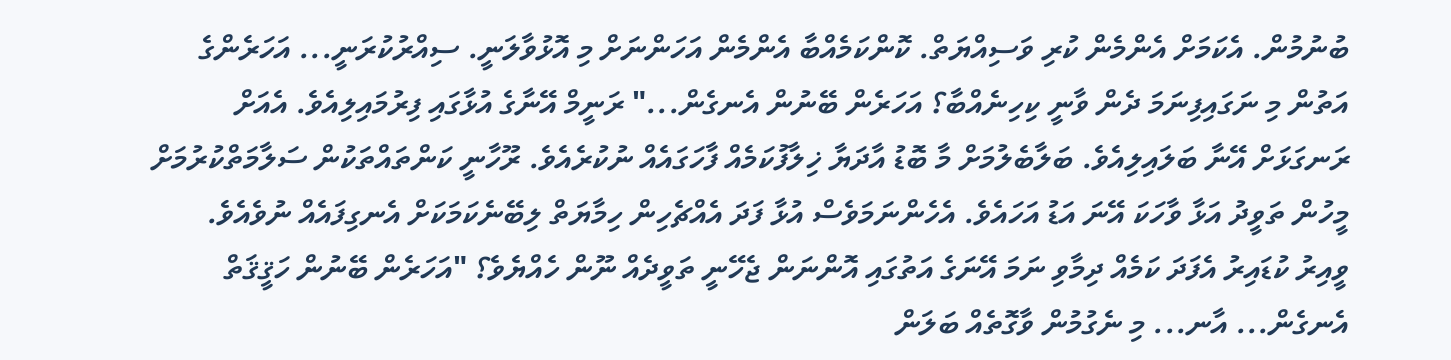ބުނުމުން. އެކަމަށް އެންމެން ކުރި ވަސިއްޔަތް. ކޮންކަމެއްބާ އެންމެން އަހަންނަށް މި އޮޅުވާލަނީ. ސިއްރުކުރަނީ... އަހަރެންގެ އަތުން މި ނަގައިފިނަމަ ދެން ވާނީ ކިހިނެއްބާ؟ އަހަރެން ބޭނުން އެނގެން..." ރަނީމް އޭނާގެ އުޅާގައި ފިރުމައިލިއެވެ. އެއަށް ރަނގަޅަށް އޭނާ ބަލައިލިއެވެ. ބަލާބެލުމަށް މާ ބޮޑު އާދަޔާ ޚިލާފުކަމެއް ފާހަގައެއް ނުކުރެއެވެ. ރޫހާނީ ކަންތައްތަކުން ސަލާމަތްކުރުމަށް މީހުން ތަވީދު އަޅާ ވާހަކަ އޭނަ އަޑު އަހައެވެ. އެހެންނަމަވެސް އުޅާ ފަދަ އެއްޗެހިން ހިމާޔަތް ލިބޭނެކަމަކަށް އެނގިފައެއް ނުވެއެވެ. ވީއިރު ކުޑައިރު އެފަދަ ކަމެއް ދިމާވި ނަމަ އޭނަގެ އަތުގައި އޮންނަން ޖެހޭނީ ތަވީދެއް ނޫން ހެއްޔެވެ؟ "އަހަރެން ބޭނުން ހަޤީޤަތް އެނގެން... އާނ... މި ނެގުމުން ވާގޮތެއް ބަލަން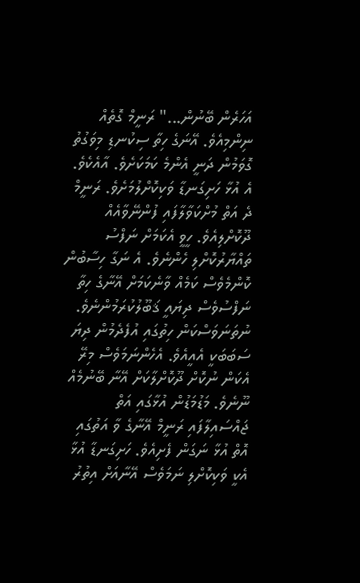އަހަރެން ބޭނުން..." ރަނީމް ގޮތެއް ނިންމިއެވެ. އޭނަގެ ހިތާ ސިކުނޑި މިވަގުތު ގޮވަމުން ދަނީ އެންމެ ކަމަކަށެވެ. އާއެކެވެ. އެ އުޅާ ހަށިގަނޑާ ވަކިކޮށްލުމަށެވެ. ރަނީމް ދެ އަތް މުށްކަވާލާފައި ފުންނޭވާއެއް ދޫކޮށްލިއެވެ. ހީވީ އެކަމަށް ނަފްސު ތައްޔާރުކޮށްލި ހެންނެވެ. އެ ނަގާ ހިސާބުން ކޮންމެވެސް ކަމެއް ވާނެކަމަށް އޭނާގެ ހިތާ ނަފްސުވެސް ދިޔައީ ޤަބޫލުކުރަމުންނެވެ. ނުތަނަވަސްކަން ހިތުގައި އުފެދެމުން ދިޔަ ސަބަބަކީ އެއީއެވެ. އެހެންނަމަވެސް މިރޭ އެކަން ނުކޮށް ދޫކޮށްލާކަށް އޭނާ ބޭނުމެއް ނޫނެވެ. މަޑުމަޑުން އުޅާގައި އަތް ޖައްސައިލާފައި ރަނީމް އޭނާގެ ވާ އަތުގައި އޮތް އުޅާ ނަގަން ފެށިއެވެ. ހަށިގަނޑާ އުޅާ އެކީ ވަކިކޮށްލި ނަމަވެސް އޭނާއަށް އިތުރު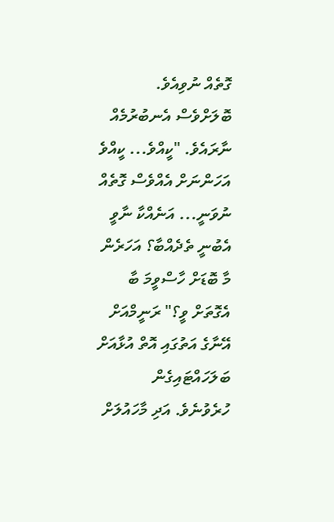ގޮތެއް ނުވިއެވެ. ބޮލަށްވެސް އެނބުރުމެއް ނާރައެވެ. "ކީއްވެ... ކީއްވެ އަހަންނަށް އެއްވެސް ގޮތެއް ނުވަނީ... އަނެއްކާ ނާވީ އެބުނީ ތެދެއްބާ؟ އަހަރެން މާ ބޮޑަށް ހާސްވީމަ ބާ އެގޮތަށް ވީ؟" ރަނީމްއަށް އޭނާގެ އަތުގައި އޮތް އުޅާއަށް ބަލަހައްޓައިގެން ހުރެވުނެވެ. އަދި މާހައުލަށް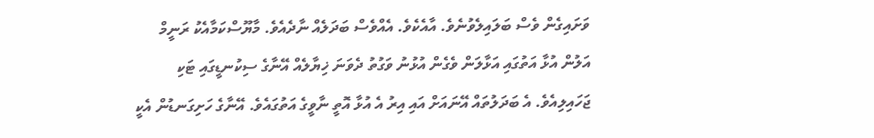ވަށައިގެން ވެސް ބަލައިލެވުނެވެ. އާއެކެވެ. އެއްވެސް ބަދަލެއް ނާދެއެވެ. މާޔޫސްކަމާއެކު ރަނީމް އަލުން އުޅާ އަތުގައި އަޅާލަން ވެގެން އުޅުނު ވަގުތު ދެވަނަ ޚިޔާލެއް އޭނާގެ ސިކުނޑީގައި ޓަކި ޖަހައިލިއެވެ. އެ ބަދަލުތައް އޭނައަށް އައި އިރު އެ އުޅާ އޮތީ ނާވީގެ އަތުގައެވެ. އޭނާގެ ހަށިގަނޑުން އެކީ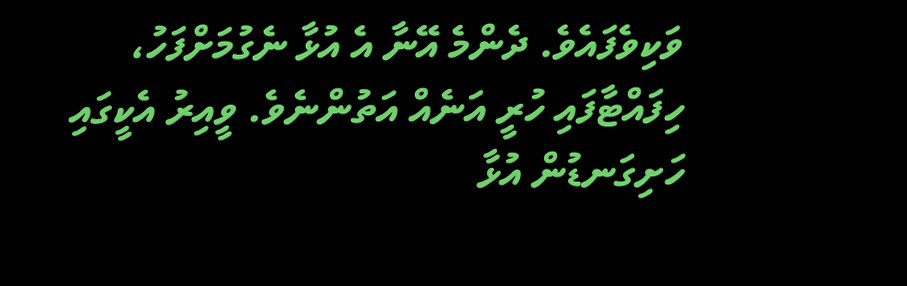ވަކިވެފައެވެ. ދެންމެ އޭނާ އެ އުޅާ ނެގުމަށްފަހު، ހިފައްޓާފައި ހުރީ އަނެއް އަތުންނެވެ. ވީއިރު އެކީގައި ހަށިގަނޑުން އުޅާ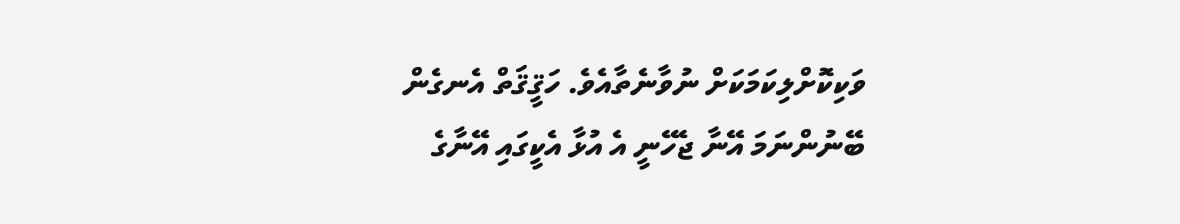ވަކިކޮށްލިކަމަކަށް ނުވާނެތާއެވެ. ހަޤީޤަތް އެނގެން ބޭނުންނަމަ އޭނާ ޖެހޭނީ އެ އުޅާ އެކީގައި އޭނާގެ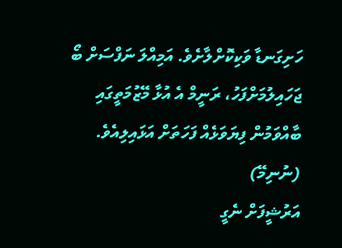ހަށިގަނޑާ ވަކިކޮށްލާށެވެ. އަމިއްލަ ނަފްސަށް ބޯ ޖަހައިލުމަށްފަހު، ރަނީމް އެ އުޅާ މޭޒުމަތީގައި ބާއްވަމުން ފިޔަވަޅެއް ފަހަތަށް އަޅައިލިއެވެ. (ނުނިމޭ)
އަރުޝީފަށް ނެގީ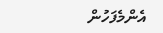އެންމެފަހުން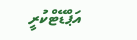އަޕްޑޭޓްކުރީ